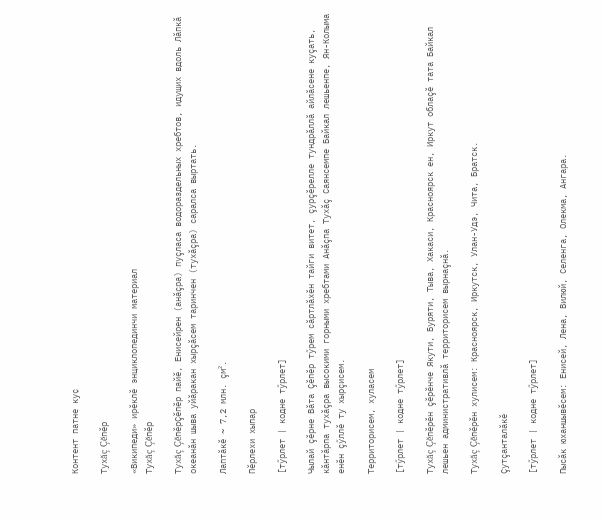Контент патне куҫ

Тухăç Çĕпĕр

«Википеди» ирĕклĕ энциклопединчи материал
Тухăç Çĕпĕр

Тухăç ÇĕпĕрÇĕпĕр пайĕ, Енисейрен (анăçра) пуçласа водораздельных хребтов, идущих вдоль Лăпкă океанăн шыва уйăракан хырçăсем таринчен (тухăçра) саралса выртать.

Лаптăкĕ ~ 7,2 млн. çм².

Пĕрлехи хыпар

[тӳрлет | кодне тӳрлет]

Чылай çĕрне Вăта Çĕпĕр тӳрем сăртлăхĕн тайги витет, çурçĕрелле тундрăллă айлăсене куçать, кăнтăрпа тухăçра высокими горными хребтами Анăçпа Тухăç Саянсемпе Байкал лешьенпе, Ян-Колыма енĕн çӳллĕ ту хырçисем.

Территорисем, хуласем

[тӳрлет | кодне тӳрлет]

Тухăç Çĕпĕрĕн çĕрĕнче Якути, Буряти, Тыва, Хакаси, Красноярск ен, Иркут облаçĕ тата Байкал лешьен административлă территорисем вырнаçнă.

Тухăç Çĕпĕрĕн хулисем: Красноярск, Иркутск, Улан-Удэ, Чита, Братск.

Çутçанталăкĕ

[тӳрлет | кодне тӳрлет]

Пысăк юханшывĕсем: Енисей, Лена, Вилюй, Селенга, Олекма, Ангара.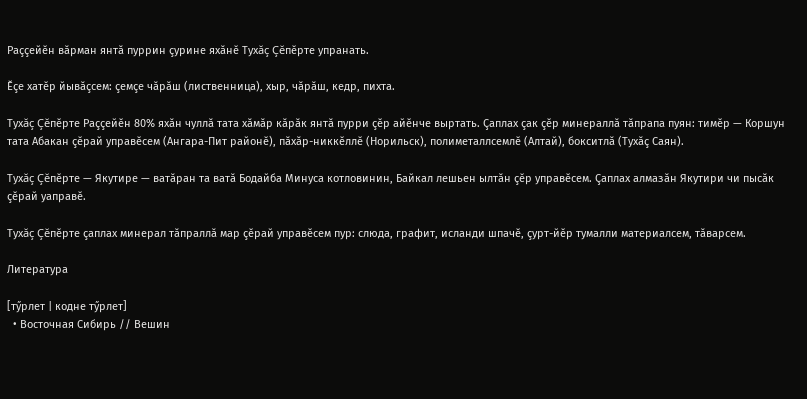Раççейĕн вăрман янтă пуррин çурине яхăнĕ Тухăç Çĕпĕрте упранать.

Ӗçе хатĕр йывăçсем: çемçе чăрăш (лиственница), хыр, чăрăш, кедр, пихта.

Тухăç Çĕпĕрте Раççейĕн 80% яхăн чуллă тата хăмăр кăрăк янтă пурри çĕр айĕнче выртать. Çаплах çак çĕр минераллă тăпрапа пуян: тимĕр — Коршун тата Абакан çĕрай управĕсем (Ангара-Пит районĕ), пăхăр-никкĕллĕ (Норильск), полиметаллсемлĕ (Алтай), бокситлă (Тухăç Саян).

Тухăç Çĕпĕрте — Якутире — ватăран та ватă Бодайба Минуса котловинин, Байкал лешьен ылтăн çĕр управĕсем. Çаплах алмазăн Якутири чи пысăк çĕрай уаправĕ.

Тухăç Çĕпĕрте çаплах минерал тăпраллă мар çĕрай управĕсем пур: слюда, графит, исланди шпачĕ, çурт-йĕр тумалли материалсем, тăварсем.

Литература

[тӳрлет | кодне тӳрлет]
  • Восточная Сибирь // Вешин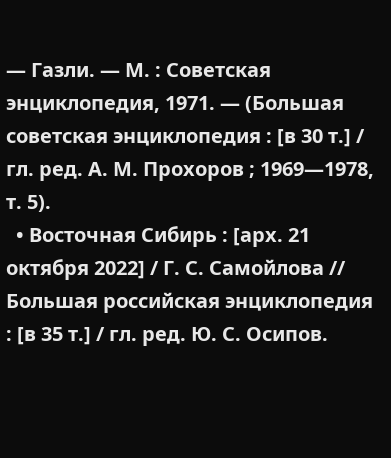— Газли. — М. : Советская энциклопедия, 1971. — (Большая советская энциклопедия : [в 30 т.] / гл. ред. А. М. Прохоров ; 1969—1978, т. 5).
  • Восточная Сибирь : [арх. 21 октября 2022] / Г. С. Самойлова // Большая российская энциклопедия : [в 35 т.] / гл. ред. Ю. С. Осипов.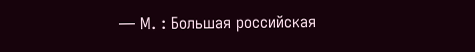— М. : Большая российская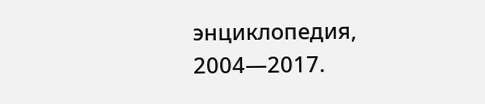энциклопедия, 2004—2017.